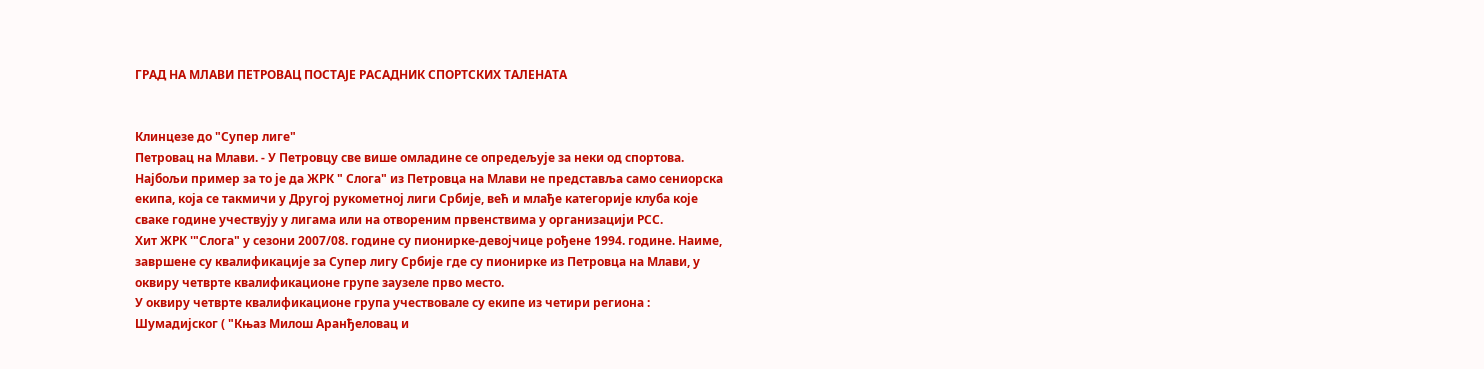ГРАД НА МЛАВИ ПЕТРОВАЦ ПОСТАЈЕ РАСАДНИК СПОРТСКИХ ТАЛЕНАТА


Клинцезе до "Супер лиге"
Петровац на Млави. - У Петровцу све више омладине се опредељује за неки од спортова. Најбољи пример за то је да ЖРК " Слога" из Петровца на Млави не представља само сениорска екипа, која се такмичи у Другој рукометној лиги Србије, већ и млађе категорије клуба које сваке године учествују у лигама или на отвореним првенствима у организацији РСС.
Хит ЖРК '"Слога" у сезони 2007/08. године су пионирке-девојчице рођене 1994. године. Наиме, завршене су квалификације за Супер лигу Србије где су пионирке из Петровца на Млави, у оквиру четврте квалификационе групе заузеле прво место.
У оквиру четврте квалификационе група учествовале су екипе из четири региона : Шумадијског ( "Књаз Милош Аранђеловац и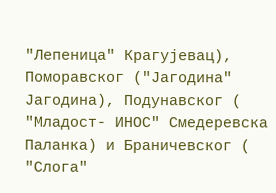"Лепеница" Крагујевац), Поморавског ("Јагодина" Јагодина), Подунавског ( "Младост- ИНОС" Смедеревска Паланка) и Браничевског ( "Слога"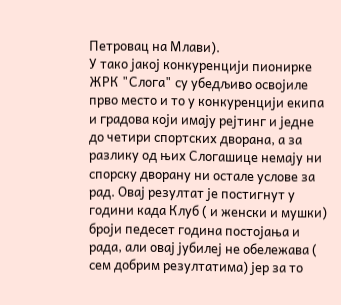Петровац на Млави).
У тако јакој конкуренцији пионирке ЖРК "Слога" су убедљиво освојиле прво место и то у конкуренцији екипа и градова који имају рејтинг и једне до четири спортских дворана, а за разлику од њих Слогашице немају ни спорску дворану ни остале услове за рад. Овај резултат је постигнут у години када Клуб ( и женски и мушки) броји педесет година постојања и рада, али овај јубилеј не обележава ( сем добрим резултатима) јер за то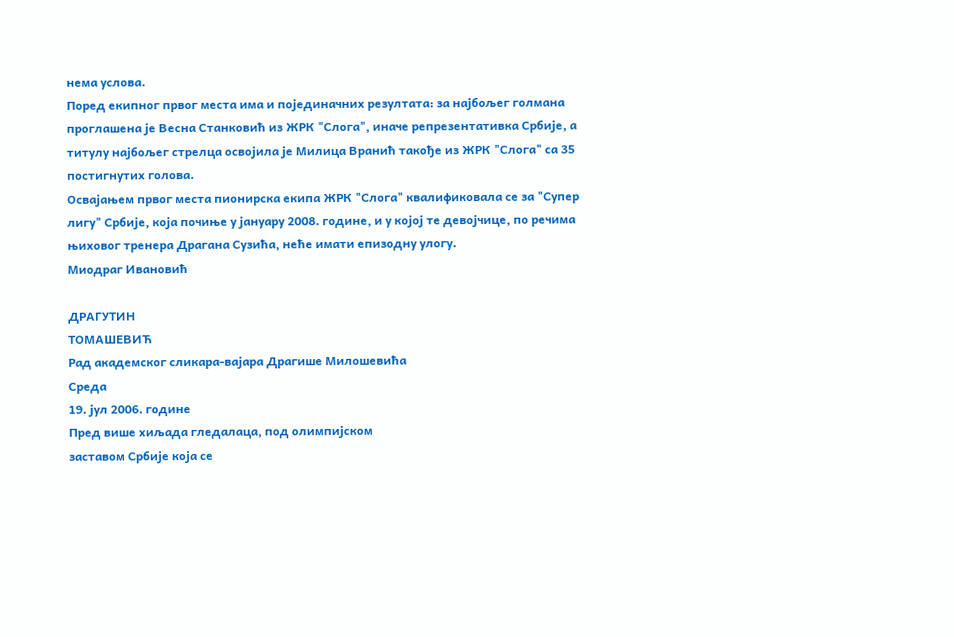нема услова.
Поред екипног првог места има и појединачних резултата: за најбољег голмана проглашена је Весна Станковић из ЖРК "Слога", иначе репрезентативка Србије, а титулу најбољег стрелца освојила је Милица Вранић такође из ЖРК "Слога" са 35 постигнутих голова.
Освајањем првог места пионирска екипа ЖРК "Слога" квалификовала се за "Супер лигу" Србије, која почиње у јануару 2008. године, и у којој те девојчице, по речима њиховог тренера Драгана Сузића, неће имати епизодну улогу.
Миодраг Ивановић

ДРАГУТИН
ТОМАШЕВИЋ
Рад академског сликара-вајара Драгише Милошевића
Среда
19. јул 2006. године
Пред више хиљада гледалаца, под олимпијском
заставом Србије која се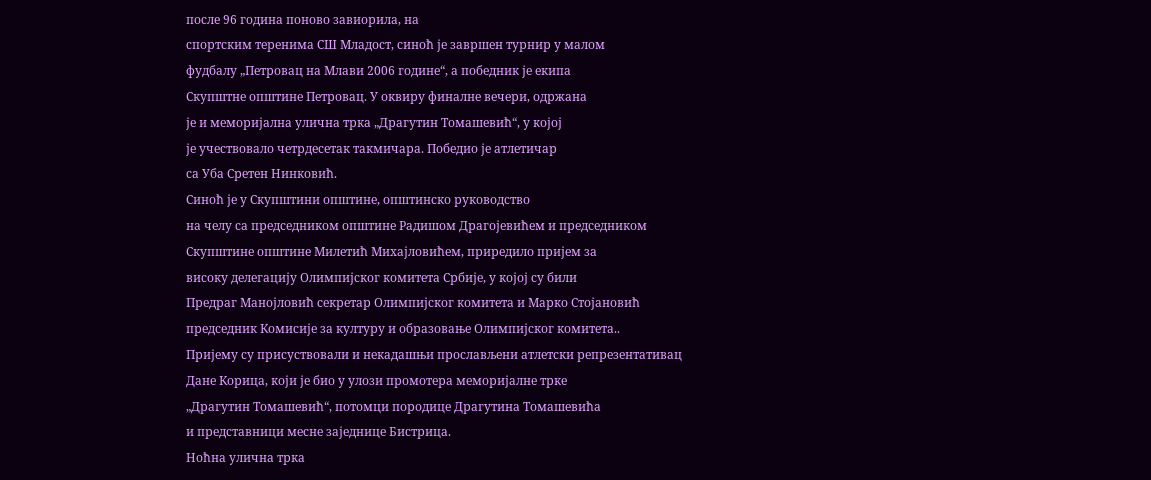после 96 година поново завиорила, на
спортским теренима СШ Младост, синоћ је завршен турнир у малом
фудбалу „Петровац на Млави 2006 године“, а победник је екипа
Скупштне општине Петровац. У оквиру финалне вечери, одржана
је и меморијална улична трка „Драгутин Томашевић“, у којој
је учествовало четрдесетак такмичара. Победио је атлетичар
са Уба Сретен Нинковић.
Синоћ је у Скупштини општине, општинско руководство
на челу са председником општине Радишом Драгојевићем и председником
Скупштине општине Милетић Михајловићем, приредило пријем за
високу делегацију Олимпијског комитета Србије, у којој су били
Предраг Манојловић секретар Олимпијског комитета и Марко Стојановић
председник Комисије за културу и образовање Олимпијског комитета..
Пријему су присуствовали и некадашњи прослављени атлетски репрезентативац
Дане Корица, који је био у улози промотера меморијалне трке
„Драгутин Томашевић“, потомци породице Драгутина Томашевића
и представници месне заједнице Бистрица.
Ноћна улична трка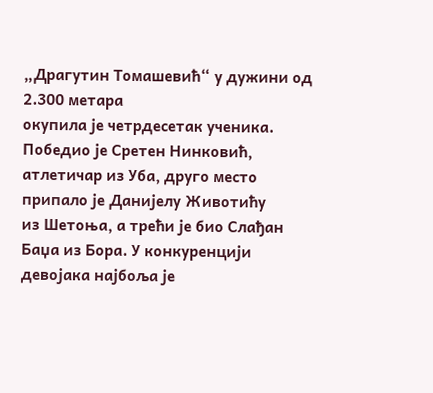„Драгутин Томашевић“ у дужини од 2.300 метара
окупила је четрдесетак ученика. Победио је Сретен Нинковић,
атлетичар из Уба, друго место припало је Данијелу Животићу
из Шетоња, а трећи је био Слађан Баџа из Бора. У конкуренцији
девојака најбоља је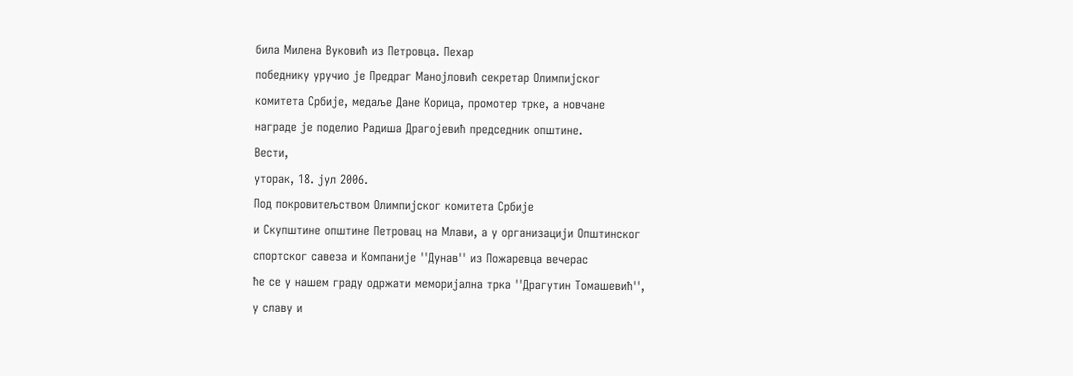била Милена Вуковић из Петровца. Пехар
победнику уручио је Предраг Манојловић секретар Олимпијског
комитета Србије, медаље Дане Корица, промотер трке, а новчане
награде је поделио Радиша Драгојевић председник општине.
Вести,
уторак, 18. јул 2006.
Под покровитељством Олимпијског комитета Србије
и Скупштине општине Петровац на Млави, а у организацији Општинског
спортског савеза и Компаније ''Дунав'' из Пожаревца вечерас
ће се у нашем граду одржати меморијална трка ''Драгутин Томашевић'',
у славу и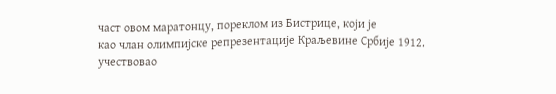част овом маратонцу, пореклом из Бистрице, који је
као члан олимпијске репрезентације Краљевине Србије 1912. учествовао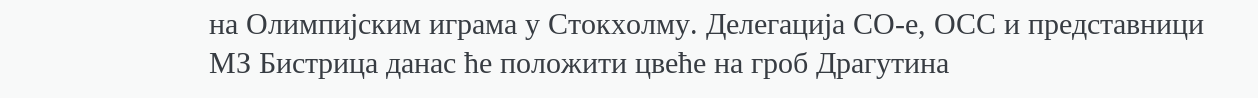на Олимпијским играма у Стокхолму. Делегација СО-е, ОСС и представници
МЗ Бистрица данас ће положити цвеће на гроб Драгутина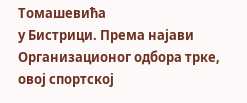Томашевића
у Бистрици. Према најави Организационог одбора трке, овој спортској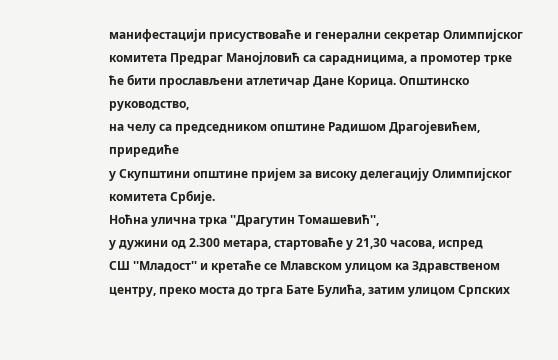манифестацији присуствоваће и генерални секретар Олимпијског
комитета Предраг Манојловић са сарадницима, а промотер трке
ће бити прослављени атлетичар Дане Корица. Општинско руководство,
на челу са председником општине Радишом Драгојевићем, приредиће
у Скупштини општине пријем за високу делегацију Олимпијског
комитета Србије.
Ноћна улична трка ''Драгутин Томашевић'',
у дужини од 2.300 метара, стартоваће у 21,30 часова, испред
СШ ''Младост'' и кретаће се Млавском улицом ка Здравственом
центру, преко моста до трга Бате Булића, затим улицом Српских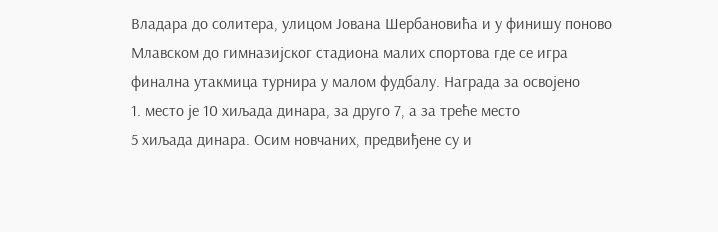Владара до солитера, улицом Јована Шербановића и у финишу поново
Млавском до гимназијског стадиона малих спортова где се игра
финална утакмица турнира у малом фудбалу. Награда за освојено
1. место је 10 хиљада динара, за друго 7, а за треће место
5 хиљада динара. Осим новчаних, предвиђене су и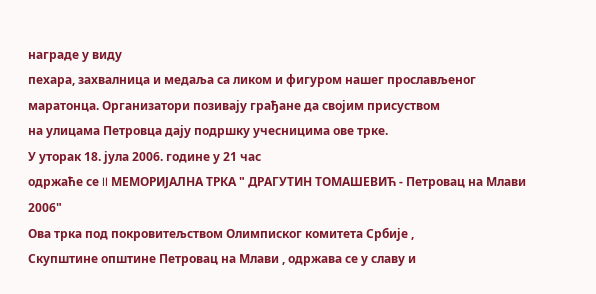награде у виду
пехара, захвалница и медаља са ликом и фигуром нашег прослављеног
маратонца. Организатори позивају грађане да својим присуством
на улицама Петровца дају подршку учесницима ове трке.
У уторак 18. јула 2006. године у 21 час
одржаће се II МЕМОРИЈАЛНА ТРКА " ДРАГУТИН ТОМАШЕВИЋ - Петровац на Млави 2006"
Ова трка под покровитељством Олимписког комитета Србије ,
Скупштине општине Петровац на Млави , одржава се у славу и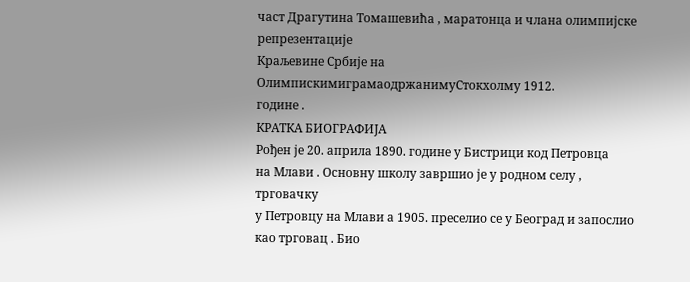част Драгутина Томашевића , маратонца и члана олимпијске репрезентације
Краљевине Србије на ОлимпискимиграмаодржанимуСтокхолму 1912.
године .
КРАТКА БИОГРАФИЈА
Рођен је 20. априла 1890. године у Бистрици код Петровца
на Млави . Основну школу завршио је у родном селу , трговачку
у Петровцу на Млави а 1905. преселио се у Београд и запослио
као трговац . Био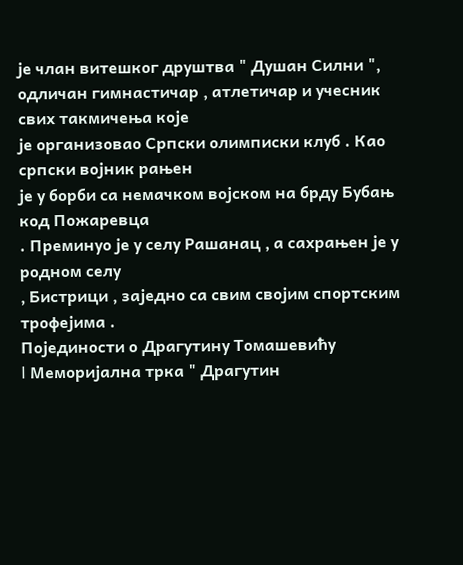је члан витешког друштва " Душан Силни ",
одличан гимнастичар , атлетичар и учесник свих такмичења које
је организовао Српски олимписки клуб . Као српски војник рањен
је у борби са немачком војском на брду Бубањ код Пожаревца
. Преминуо је у селу Рашанац , а сахрањен је у родном селу
, Бистрици , заједно са свим својим спортским трофејима .
Појединости о Драгутину Томашевићу
I Меморијална трка " Драгутин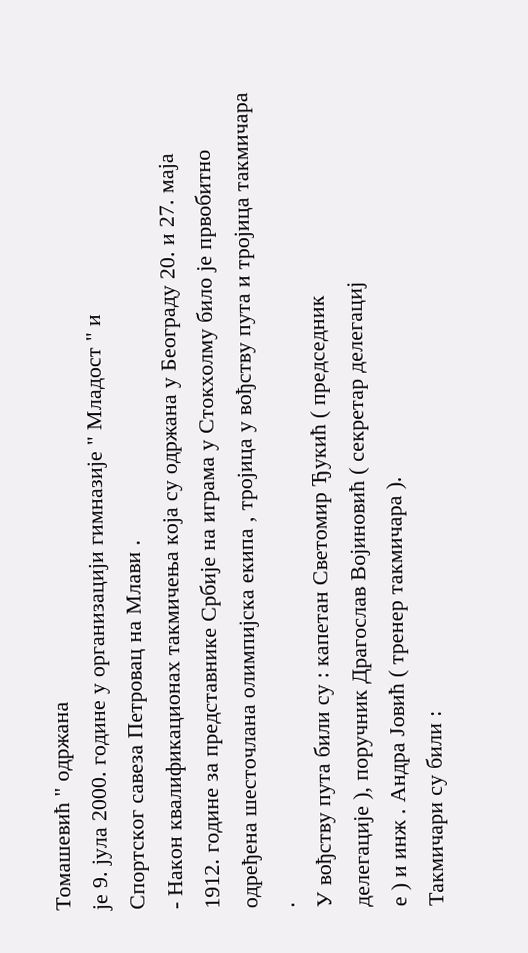Томашевић " одржана
је 9. јула 2000. године у организацији гимназије " Младост " и
Спортског савеза Петровац на Млави .
- Након квалификационах такмичења која су одржана у Београду 20. и 27. маја
1912. године за представнике Србије на играма у Стокхолму било је првобитно
одређена шесточлана олимпијска екипа , тројица у вођству пута и тројица такмичара
.
У вођству пута били су : капетан Светомир Ђукић ( председник
делегације ), поручник Драгослав Војиновић ( секретар делегациј
е ) и инж . Андра Јовић ( тренер такмичара ).
Такмичари су били :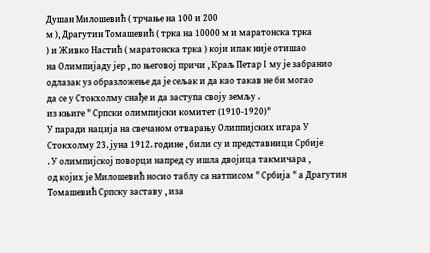Душан Милошевић ( трчање на 100 и 200
м ), Драгутин Томашевић ( трка на 10000 м и маратонска трка
) и Живко Настић ( маратонска трка ) који ипак није отишао
на Олимпијаду јер , по његовој причи , Краљ Петар I му је забранио
одлазак уз образложење да је сељак и да као такав не би могао
да се у Стокхолму снађе и да заступа своју земљу .
из књиге " Српски олимпијски комитет (1910-1920)"
У паради нација на свечаном отварању Олиппијских игара У
Стокхолму 23. јуна 1912. године , били су и представници Србије
. У олимпијској поворци напред су ишла двојица такмичара ,
од којих је Милошевић носио таблу са натписом " Србија " а Драгутин Томашевић Српску заставу , иза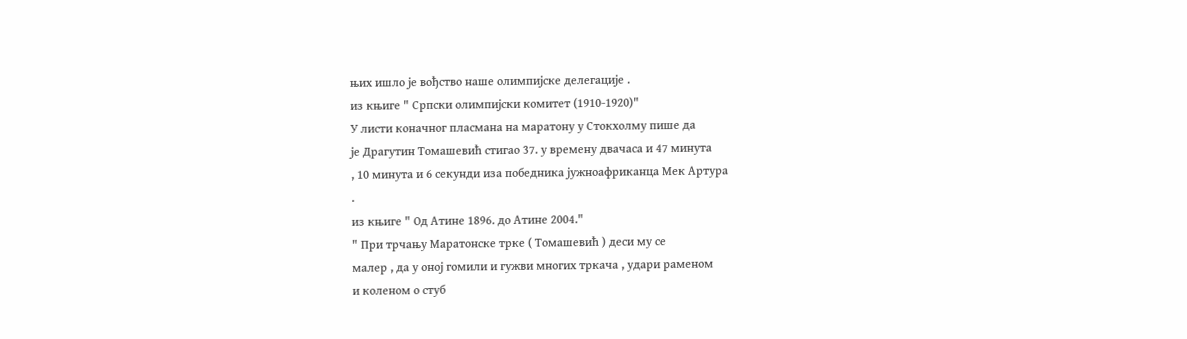њих ишло је вођство наше олимпијске делегације .
из књиге " Српски олимпијски комитет (1910-1920)"
У листи коначног пласмана на маратону у Стокхолму пише да
је Драгутин Томашевић стигао 37. у времену двачаса и 47 минута
, 10 минута и 6 секунди иза победника јужноафриканца Мек Артура
.
из књиге " Од Атине 1896. до Атине 2004."
" При трчању Маратонске трке ( Томашевић ) деси му се
малер , да у оној гомили и гужви многих тркача , удари раменом
и коленом о стуб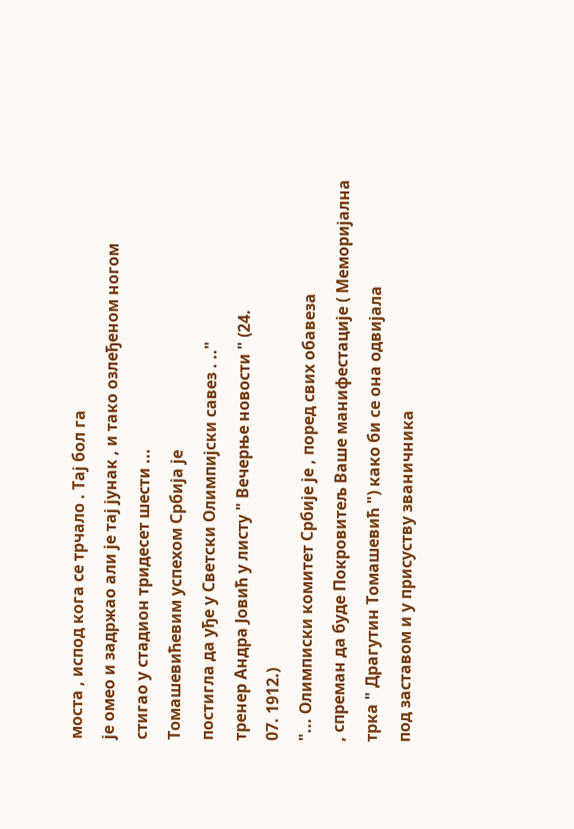моста , испод кога се трчало . Тај бол га
је омео и задржао али је тај јунак , и тако озлеђеном ногом
стигао у стадион тридесет шести ...
Томашевићевим успехом Србија је
постигла да уђе у Светски Олимпијски савез . .."
тренер Андра Јовић у листу " Вечерње новости " (24.
07. 1912.)
"... Олимписки комитет Србије је , поред свих обавеза
, спреман да буде Покровитељ Ваше манифестације ( Меморијална
трка " Драгутин Томашевић ") како би се она одвијала
под заставом и у присуству званичника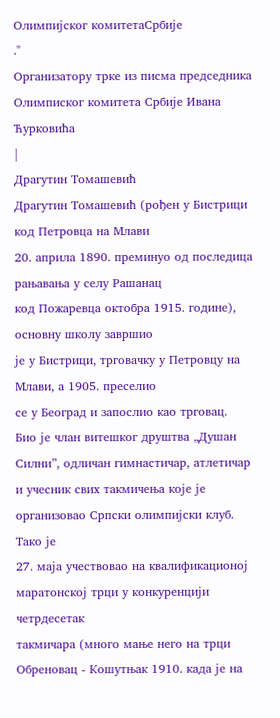Олимпијског комитетаСрбије
."
Организатору трке из писма председника
Олимписког комитета Србије Ивана Ћурковића
|
Драгутин Томашевић
Драгутин Томашевић (рођен у Бистрици код Петровца на Млави
20. априла 1890. преминуо од последица рањавања у селу Рашанац
код Пожаревца октобра 1915. године), основну школу завршио
је у Бистрици, трговачку у Петровцу на Млави, а 1905. преселио
се у Београд и запослио као трговац.
Био је члан витешког друштва „Душан Силни”, одличан гимнастичар, атлетичар
и учесник свих такмичења које је организовао Српски олимпијски клуб. Тако је
27. маја учествовао на квалификационој маратонској трци у конкуренцији четрдесетак
такмичара (много мање него на трци Обреновац - Кошутњак 1910. када је на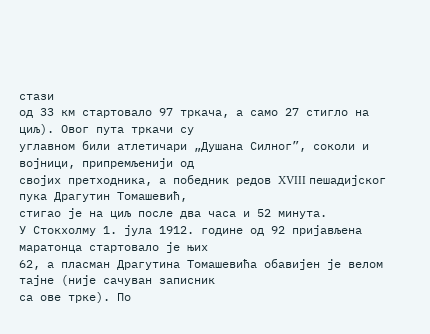стази
од 33 км стартовало 97 тркача, а само 27 стигло на циљ). Овог пута тркачи су
углавном били атлетичари „Душана Силног”, соколи и војници, припремљенији од
својих претходника, а победник редов XVIII пешадијског пука Драгутин Томашевић,
стигао је на циљ после два часа и 52 минута.
У Стокхолму 1. јула 1912. године од 92 пријављена маратонца стартовало је њих
62, а пласман Драгутина Томашевића обавијен је велом тајне (није сачуван записник
са ове трке). По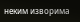неким изворима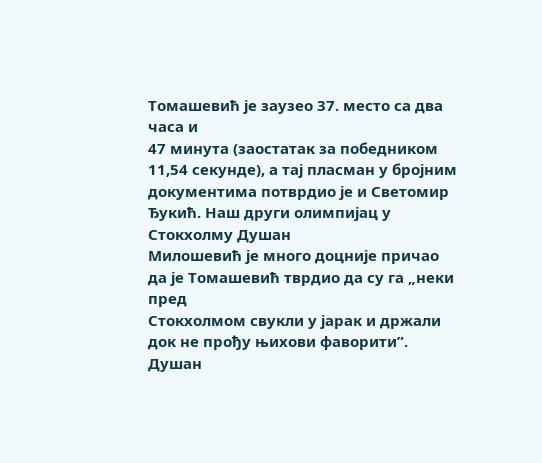Томашевић је заузео 37. место са два часа и
47 минута (заостатак за победником 11,54 секунде), а тај пласман у бројним
документима потврдио је и Светомир Ђукић. Наш други олимпијац у Стокхолму Душан
Милошевић је много доцније причао да је Томашевић тврдио да су га „неки пред
Стокхолмом свукли у јарак и држали док не прођу њихови фаворити”.
Душан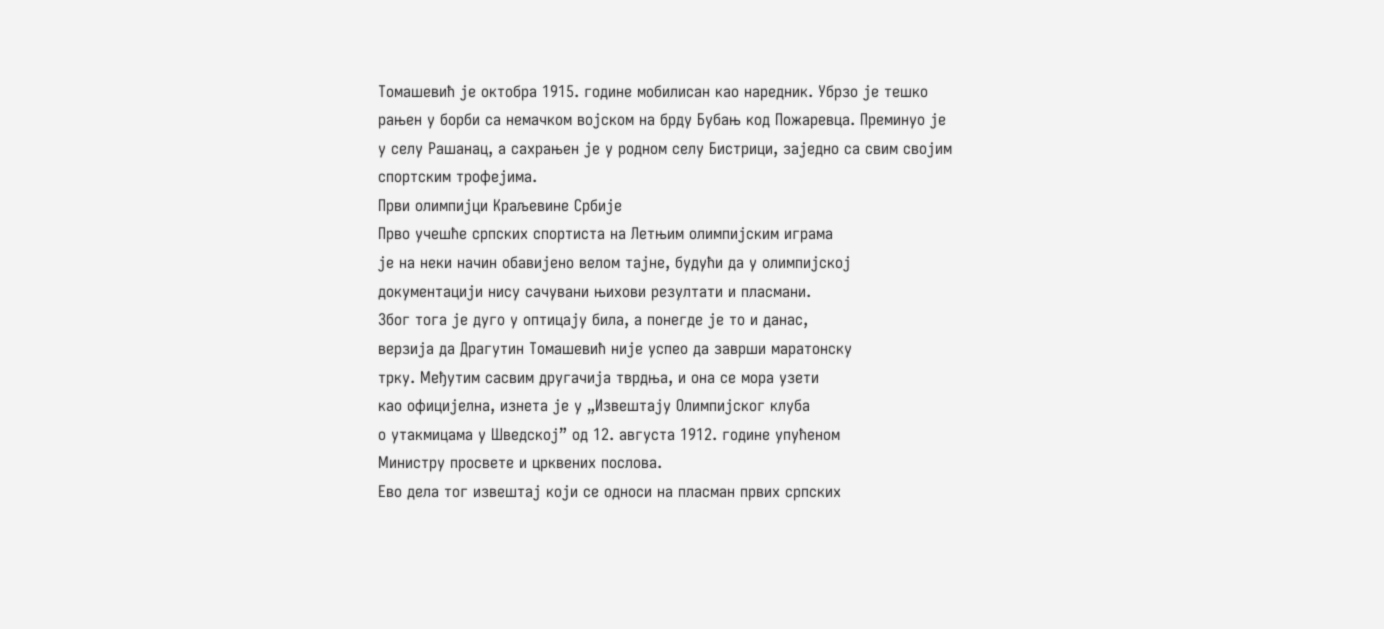Томашевић је октобра 1915. године мобилисан као наредник. Убрзо је тешко
рањен у борби са немачком војском на брду Бубањ код Пожаревца. Преминуо је
у селу Рашанац, а сахрањен је у родном селу Бистрици, заједно са свим својим
спортским трофејима.
Први олимпијци Краљевине Србије
Прво учешће српских спортиста на Летњим олимпијским играма
је на неки начин обавијено велом тајне, будући да у олимпијској
документацији нису сачувани њихови резултати и пласмани.
Због тога је дуго у оптицају била, а понегде је то и данас,
верзија да Драгутин Томашевић није успео да заврши маратонску
трку. Међутим сасвим другачија тврдња, и она се мора узети
као официјелна, изнета је у „Извештају Олимпијског клуба
о утакмицама у Шведској” од 12. августа 1912. године упућеном
Министру просвете и црквених послова.
Ево дела тог извештај који се односи на пласман првих српских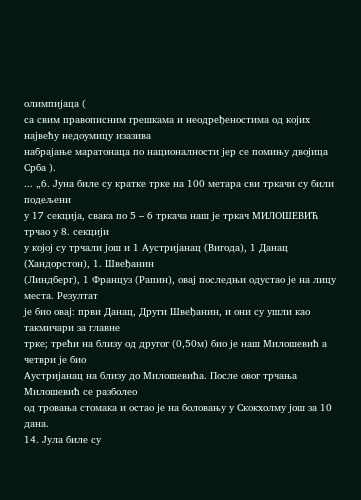олимпијаца (
са свим правописним грешкама и неодређеностима од којих највећу недоумицу изазива
набрајање маратонаца по националности јер се помињу двојица Срба ).
... „6. Јуна биле су кратке трке на 100 метара сви тркачи су били подељени
у 17 секција, свака по 5 – 6 тркача наш је тркач МИЛОШЕВИЋ трчао у 8. секцији
у којој су трчали још и 1 Аустријанац (Вигода), 1 Данац (Хандорстон), 1. Швеђанин
(Линдберг), 1 Француз (Рапин), овај последњи одустао је на лицу места. Резултат
је био овај: први Данац, Други Швеђанин, и они су ушли као такмичари за главне
трке; трећи на близу од другог (0,50м) био је наш Милошевић а четври је био
Аустријанац на близу до Милошевића. После овог трчања Милошевић се разболео
од тровања стомака и остао је на боловању у Скокхолму још за 10 дана.
14. Јула биле су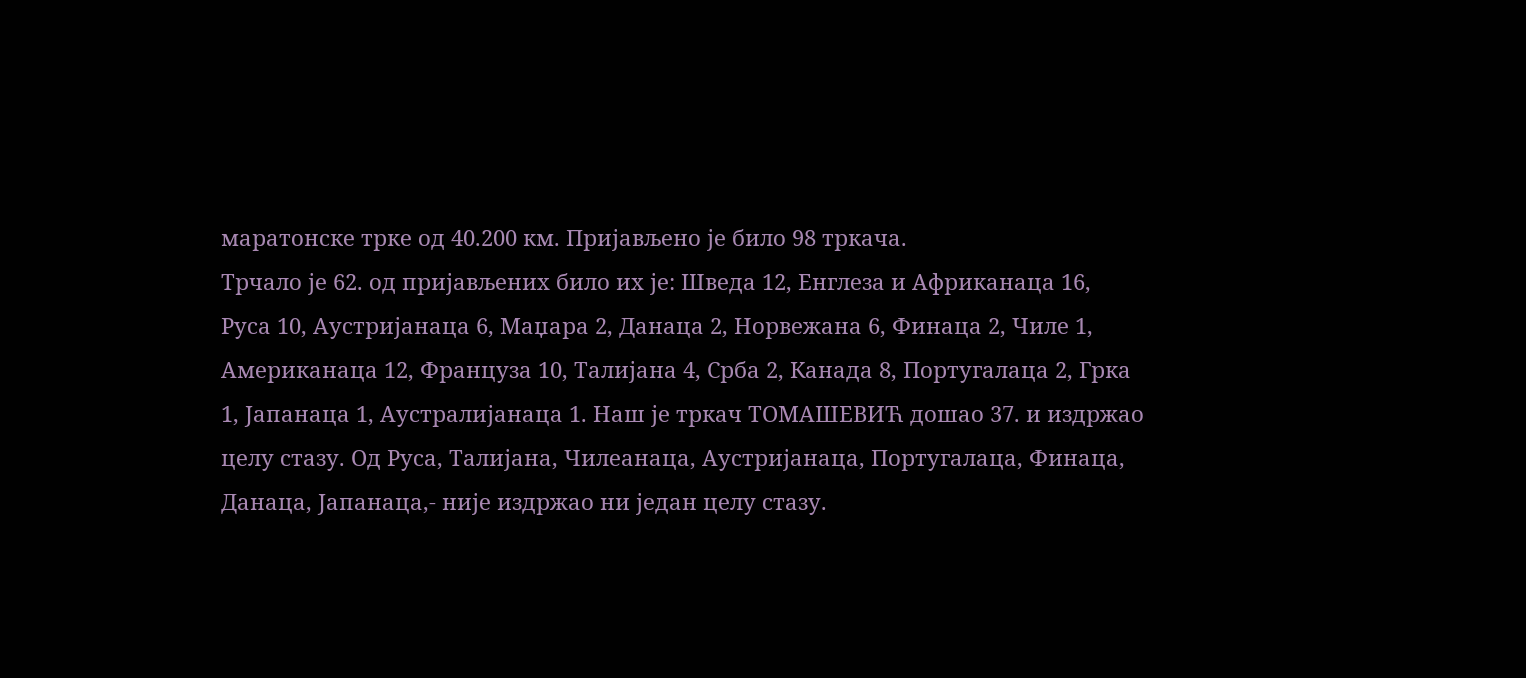маратонске трке од 40.200 км. Пријављено је било 98 тркача.
Трчало је 62. од пријављених било их је: Шведа 12, Енглеза и Африканаца 16,
Руса 10, Аустријанаца 6, Маџара 2, Данаца 2, Норвежана 6, Финаца 2, Чиле 1,
Американаца 12, Француза 10, Талијана 4, Срба 2, Канада 8, Португалаца 2, Грка
1, Јапанаца 1, Аустралијанаца 1. Наш је тркач ТОМАШЕВИЋ дошао 37. и издржао
целу стазу. Од Руса, Талијана, Чилеанаца, Аустријанаца, Португалаца, Финаца,
Данаца, Јапанаца,- није издржао ни један целу стазу.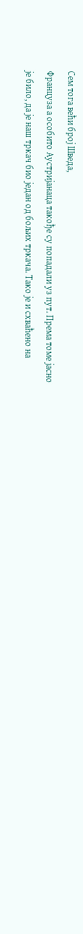Сем тога већи број Шведа,
Француза а особито Аустријанаца такође су попадали уз пут. Према томе јасно
је било, да је наш тркач био један од бољих тркача. Тако је и схваћено на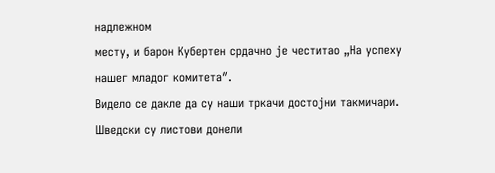надлежном
месту, и барон Кубертен срдачно је честитао „На успеху нашег младог комитета″.
Видело се дакле да су наши тркачи достојни такмичари. Шведски су листови донели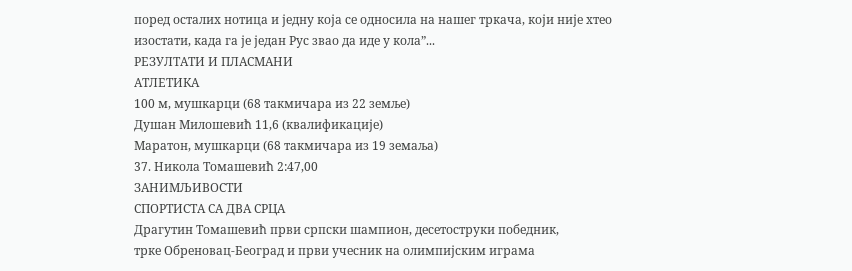поред осталих нотица и једну која се односила на нашег тркача, који није хтео
изостати, када га је један Рус звао да иде у кола”...
РЕЗУЛТАТИ И ПЛАСМАНИ
АТЛЕТИКА
100 м, мушкарци (68 такмичара из 22 земље)
Душан Милошевић 11,6 (квалификације)
Маратон, мушкарци (68 такмичара из 19 земаља)
37. Никола Томашевић 2:47,00
ЗАНИМЉИВОСТИ
СПОРТИСТА СА ДВА СРЦА
Драгутин Томашевић први српски шампион, десетоструки победник,
трке Обреновац-Београд и први учесник на олимпијским играма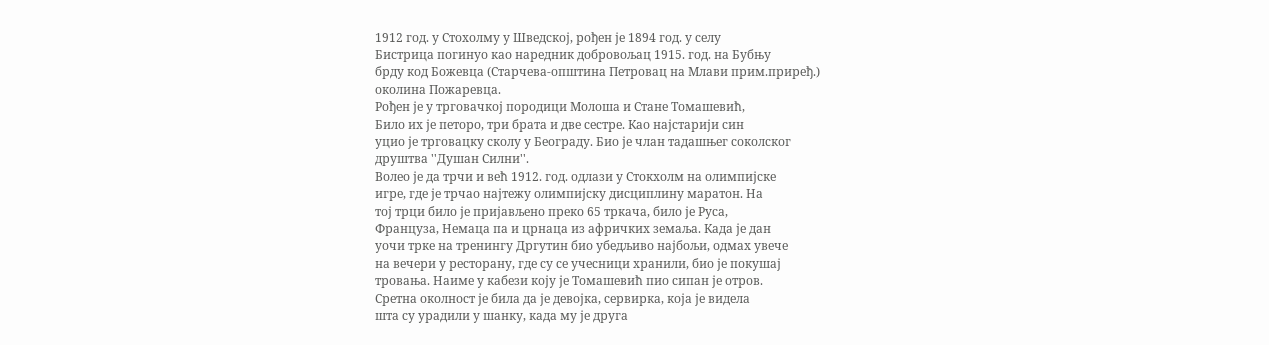1912 год. у Стохолму у Шведској, рођен је 1894 год. у селу
Бистрица погинуо као наредник добровољац 1915. год. на Бубњу
брду код Божевца (Старчева-општина Петровац на Млави прим.приређ.)
околина Пожаревца.
Рођен је у трговачкој породици Молоша и Стане Томашевић,
Било их је петоро, три брата и две сестре. Као најстарији син
уцио је трговацку сколу у Београду. Био је члан тадашњег соколског
друштва ''Душан Силни''.
Волео је да трчи и већ 1912. год. одлази у Стокхолм на олимпијске
игре, где је трчао најтежу олимпијску дисциплину маратон. На
тој трци било је пријављено преко 65 тркача, било је Руса,
Француза, Немаца па и црнаца из афричких земаља. Када је дан
уочи трке на тренингу Дргутин био убедљиво најбољи, одмах увече
на вечери у ресторану, где су се учесници хранили, био је покушај
тровања. Наиме у кабези коју је Томашевић пио сипан је отров.
Сретна околност је била да је девојка, сервирка, која је видела
шта су урадили у шанку, када му је друга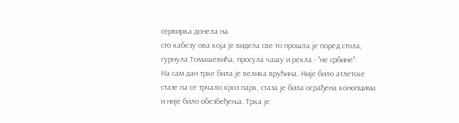сервирка донела на
сто кабезу ова која је видела све то прошла је поред стола,
гурнула Томашевића, просула чашу и рекла - "не србине".
На сам дан трке била је велика врућина. Није било атлетске
стазе па се трчало кроз парк, стаза је била ограђена конопцима
и није било обезбеђења. Трка је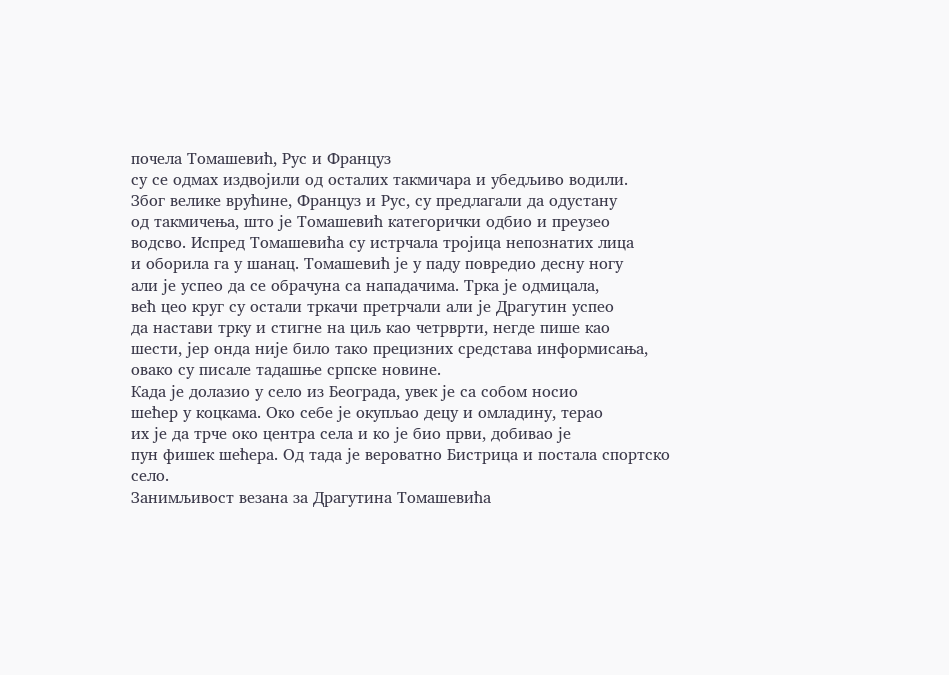почела Томашевић, Рус и Француз
су се одмах издвојили од осталих такмичара и убедљиво водили.
Због велике врућине, Француз и Рус, су предлагали да одустану
од такмичења, што је Томашевић категорички одбио и преузео
водсво. Испред Томашевића су истрчала тројица непознатих лица
и оборила га у шанац. Томашевић је у паду повредио десну ногу
али је успео да се обрачуна са нападачима. Трка је одмицала,
већ цео круг су остали тркачи претрчали али је Драгутин успео
да настави трку и стигне на циљ као четрврти, негде пише као
шести, јер онда није било тако прецизних средстава информисања,
овако су писале тадашње српске новине.
Када је долазио у село из Београда, увек је са собом носио
шећер у коцкама. Око себе је окупљао децу и омладину, терао
их је да трче око центра села и ко је био први, добивао је
пун фишек шећера. Од тада је вероватно Бистрица и постала спортско
село.
Занимљивост везана за Драгутина Томашевића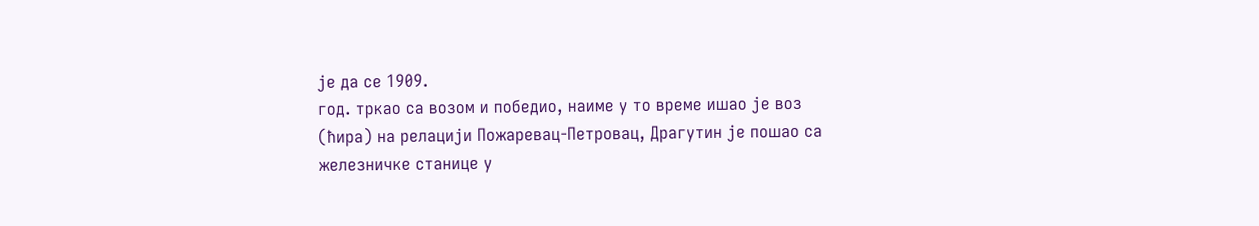је да се 1909.
год. тркао са возом и победио, наиме у то време ишао је воз
(ћира) на релацији Пожаревац-Петровац, Драгутин је пошао са
железничке станице у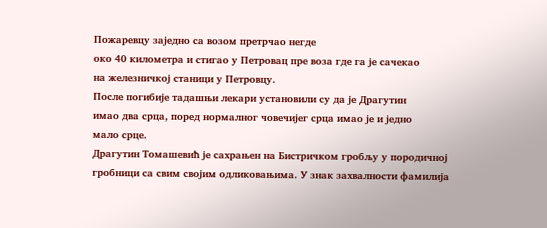Пожаревцу заједно са возом претрчао негде
око 40 километра и стигао у Петровац пре воза где га је сачекао
на железничкој станици у Петровцу.
После погибије тадашњи лекари установили су да је Драгутин
имао два срца, поред нормалног човечијег срца имао је и једно
мало срце.
Драгутин Томашевић је сахрањен на Бистричком гробљу у породичној
гробници са свим својим одликовањима. У знак захвалности фамилија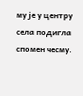му је у центру села подигла спомен чесму.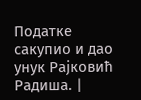Податке сакупио и дао унук Рајковић Радиша. |